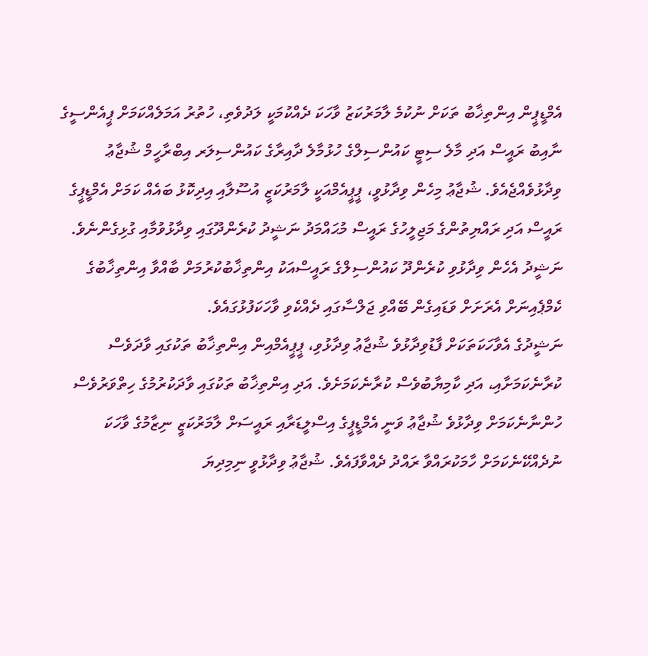އެމްޑީޕީން އިންތިޚާބު ތަކަށް ނުކުމެ ލާމަރުކަޒު ވާހަކަ ދެއްކުމަކީ ލަދުވެތި، ހުތުރު އަމަލެއްކަމަށް ޕީއެންސީގެ ނާއިބު ރައީސް އަދި މާލެ ސިޓީ ކައުންސިލްގެ ހުޅުމާލެ ދާއިރާގެ ކައުންސިލަރ އިބްރާހީމް ޝުޖާޢު ވިދާޅުވެއްޖެއެވެ. ޝުޖާޢު މިހެން ވިދާޅުވީ، ޕީޕީއެމްއަކީ ލާމަރުކަޒީ އުސޫލާއި އިދިކޮޅު ބައެއް ކަމަށް އެމްޑީޕީގެ ރައީސް އަދި ރައްޔިތުންގެ މަޖިލީހުގެ ރައީސް މުޙައްމަދު ނަޝީދު ކުރެންދޫގައި ވިދާޅުވުމާއި ގުޅިގެންނެވެ. ނަޝީދު އެހެން ވިދާޅުވި ކުރެންދޫ ކައުންސިލްގެ ރައީސްއަކު އިންތިޚާބުކުރުމަށް ބާއްވާ އިންތިޚާބުގެ ކެމްޕެއިނަށް އެރަށަށް ވަޑައިގެން ބޭއްވި ޖަލްސާގައި ދެއްކެވި ވާހަކަފުޅުގައެވެ.
ނަޝީދުގެ އެވާހަކަތަކަށް ފާޑުވިދާޅުވެ ޝުޖާޢު ވިދާޅުވި، ޕީޕީއެމްއިން އިންތިޚާބު ތަކުގައި ވާދަވެސް ކުރާނެކަމަށާއި، އަދި ކާމިޔާބުވެސް ކުރާނެކަމަށެވެ. އަދި އިންތިޚާބު ތަކުގައި ވާދަކުރުމުގެ ހިތްވަރުވެސް ހުންނާނެކަމަށް ވިދާޅުވެ ޝުޖާޢު ވަނީ އެމްޑީޕީގެ އިސްލީޑަރާއި ރައީސަށް ލާމަރުކަޒީ ނިޒާމުގެ ވާހަކަ ނުދެއްކޭނެކަމަށް ހާމަކުރައްވާ ރައްދު ދެއްވާފައެވެ. ޝުޖާޢު ވިދާޅުވީ ނިމިދިޔަ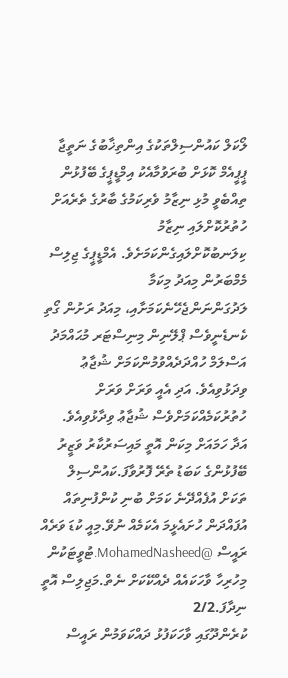ލޯކަލް ކައުންސިލްތަކުގެ އިންތިޚާބުގެ ނަތީޖާ ޕީޕީއެމް ކޮޅަށް ބުރަވުމާއެކު އިމްޑީޕީގެ ބޭފުޅުން ތިއްބެވީ މުޅި ނިޒާމު ވެރިކަމުގެ ބާރުގެ ތެރެއަށް ހުތުރުކޮށްލައި ނިޒާމު ކިލަނބުކޮށްލައިގެންކަމަށެވެ. އެމްޑީޕީގެ ޖިލިސް މެމްބަރުން މިއަދު މިކަމާ ލަދުގަންނަންޖެހޭނެކަމަށާއި، މިއަދު ރަށުން ގޯތި ކެނޑެނީވެސް ޕްލޭނިން މިނިސްޓަރ މުޙައްމަދު އަސްލަމް ހުއްދަދެއްވުމުންކަމަށް ޝުޖާޢު ވިދަޅުވިއެވެ. އަދި އެއީ ވަރަށް ވަރަށް ހުތުރުކަމެއްކަމަށްވެސް ޝުޖާޢު ވިދާޅުވިއެވެ.
އަދާ ހަމައަށް މިކަން އޮތީ މައިސަރުކާރު ވަޒީރު ބޭފުޅުންގެ ކަބަޑު ތެރޭ ފޮރުވާފަ.ކައުންސިލް ތަކަށް އުފެއްދޭނެ ކަމަށް ބުނި ކުންފުނިތައް އުފައްދަން ހުށައެޅީމަ އެކަމެއް ނުވޭ.މިއީ ކުޑަ ވަރެއް ރައީސް @MohamedNasheed.ޓުވީޓަކުން މިހުރިހާ ވާހަކައެއް ދެއްކޭކަށް ނެތް.މަޖިލިސް އޮތީ ނިދާފަ.2/2
ކުރެންދޫގައި ވާހަކަފުޅު ދައްކަވަމުން ރައީސް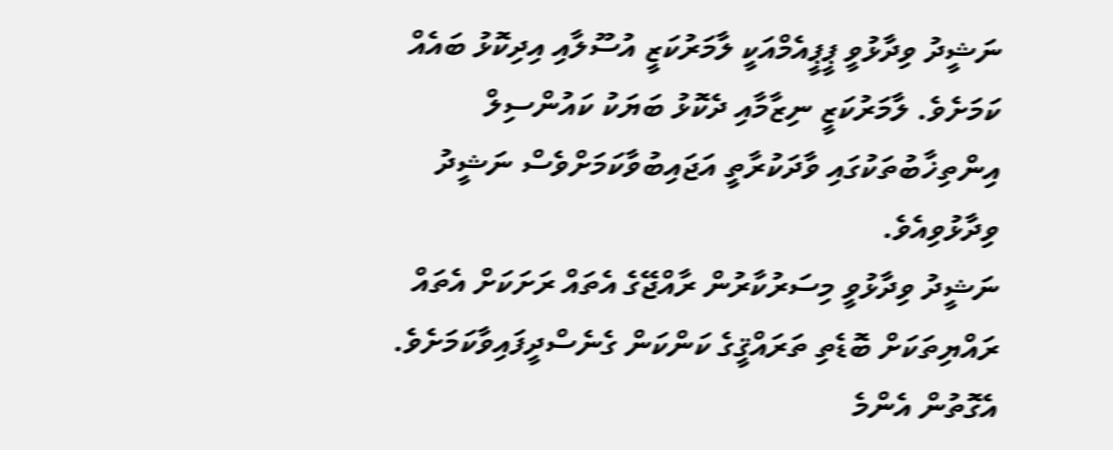ނަޝީދު ވިދާޅުވީ ޕީޕީއެމްއަކީ ލާމަރުކަޒީ އުސޫލާއި އިދިކޮޅު ބައެއް ކަމަށެވެ. ލާމަރުކަޒީ ނިޒާމާއި ދެކޮޅު ބަޔަކު ކައުންސިލް އިންތިޚާބުތަކުގައި ވާދަކުރާތީ އަޖައިބުވާކަމަށްވެސް ނަޝީދު ވިދާޅުވިއެވެ.
ނަޝީދު ވިދާޅުވީ މިސަރުކާރުން ރާއްޖޭގެ އެތައް ރަށަކަށް އެތައް ރައްޔިތަކަށް ބޮޑެތި ތަރައްޤީގެ ކަންކަން ގެނެސްދީފައިވާކަމަށެވެ. އެގޮތުން އެންމެ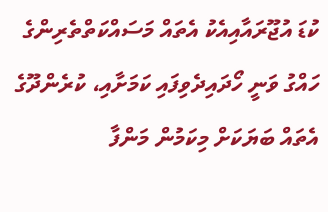ކުޑަ އުޖޫރައާއިއެކު އެތައް މަސައްކަތްތެރިންގެ ހައްގު ވަނީ ހޯދައިދެވިފައި ކަމަށާއި، ކުރެންދޫގެ އެތައް ބަޔަކަށް މިކަމުން މަންފާ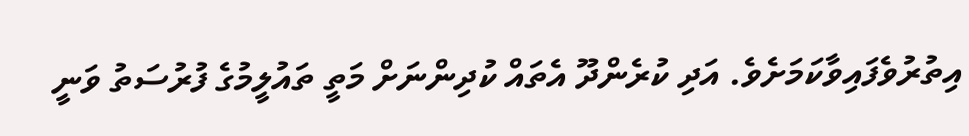އިތުރުވެފައިވާކަމަށެވެ. އަދި ކުރެންދޫ އެތައް ކުދިންނަށް މަތީ ތައުލީމުގެ ފުރުސަތު ވަނީ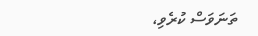ތަނަވަސް ކުރެވި،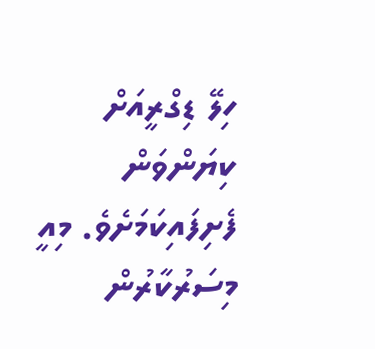ހިލޭ ޑިގްރީއަށް ކިޔަންވަން ފެށިފައިކަމަށެވެ. މިއީ މިސަރުކާރުން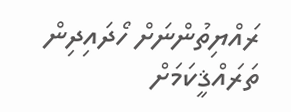ރައްޔިތުންނަށް ހޯދައިދިން ތަރައްޤީކަމަށް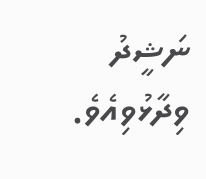ނަޝީދު ވިދާޅުވިއެވެ.